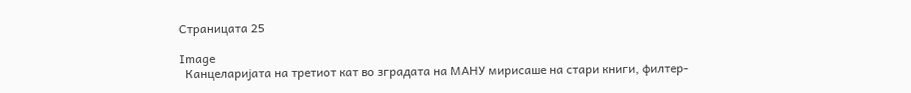Страницата 25

Image
  Канцеларијата на третиот кат во зградата на МАНУ мирисаше на стари книги, филтер-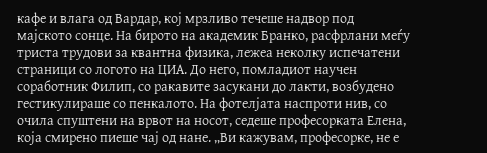кафе и влага од Вардар, кој мрзливо течеше надвор под мајското сонце. На бирото на академик Бранко, расфрлани меѓу триста трудови за квантна физика, лежеа неколку испечатени страници со логото на ЦИА. До него, помладиот научен соработник Филип, со ракавите засукани до лакти, возбудено гестикулираше со пенкалото. На фотелјата наспроти нив, со очила спуштени на врвот на носот, седеше професорката Елена, која смирено пиеше чај од нане. „Ви кажувам, професорке, не е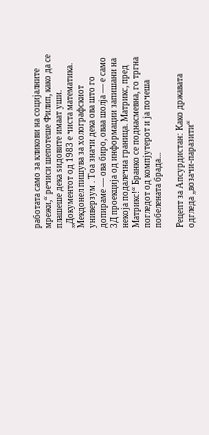работата само за кликови на социјалните мрежи,“ речиси шепотеше Филип, како да се плашеше дека ѕидовите имаат уши. „Документот од 1983 е чиста математика. Мекдонел пишува за холографскиот универзум . Тоа значи дека ова што го допираме — ова биро, оваа шолја — е само 3Д проекција од информации запишани на некоја подалечна граница. Матрикс, пред Матрикс!“ Бранко се поднасмевна, го тргна погледот од компјутерот и ја почеша побелената брада...

Рецепт за Апсурдистан: Како државата одгледа „возачи-паразити“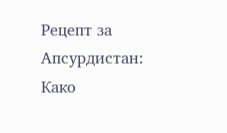Рецепт за Апсурдистан: Како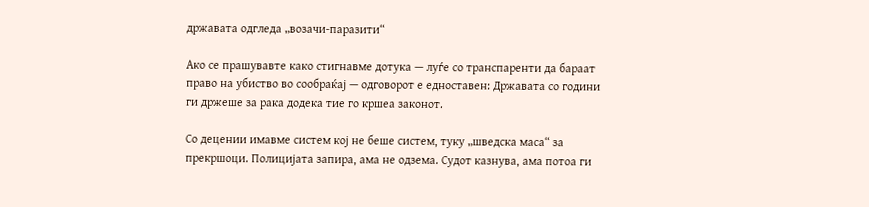државата одгледа „возачи-паразити“

Ако се прашувавте како стигнавме дотука — луѓе со транспаренти да бараат право на убиство во сообраќај — одговорот е едноставен: Државата со години ги држеше за рака додека тие го кршеа законот.

Со децении имавме систем кој не беше систем, туку „шведска маса“ за прекршоци. Полицијата запира, ама не одзема. Судот казнува, ама потоа ги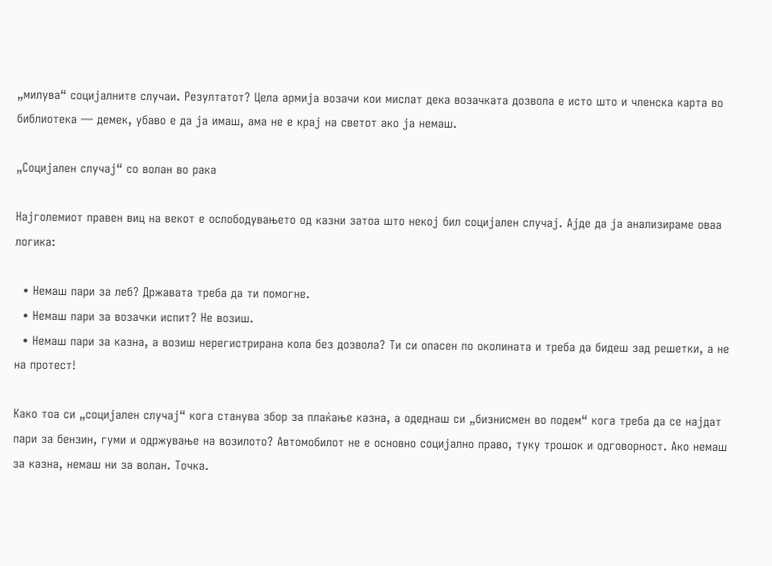„милува“ социјалните случаи. Резултатот? Цела армија возачи кои мислат дека возачката дозвола е исто што и членска карта во библиотека — демек, убаво е да ја имаш, ама не е крај на светот ако ја немаш.

„Социјален случај“ со волан во рака

Најголемиот правен виц на векот е ослободувањето од казни затоа што некој бил социјален случај. Ајде да ја анализираме оваа логика:

  • Немаш пари за леб? Државата треба да ти помогне.
  • Немаш пари за возачки испит? Не возиш.
  • Немаш пари за казна, а возиш нерегистрирана кола без дозвола? Ти си опасен по околината и треба да бидеш зад решетки, а не на протест!

Како тоа си „социјален случај“ кога станува збор за плаќање казна, а одеднаш си „бизнисмен во подем“ кога треба да се најдат пари за бензин, гуми и одржување на возилото? Автомобилот не е основно социјално право, туку трошок и одговорност. Ако немаш за казна, немаш ни за волан. Точка.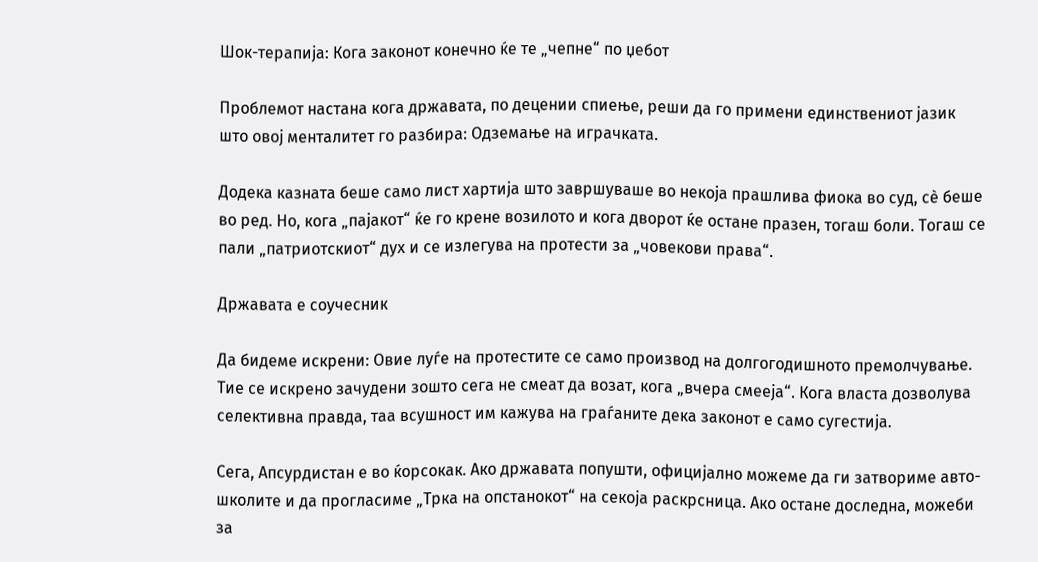Шок-терапија: Кога законот конечно ќе те „чепне“ по џебот

Проблемот настана кога државата, по децении спиење, реши да го примени единствениот јазик што овој менталитет го разбира: Одземање на играчката.

Додека казната беше само лист хартија што завршуваше во некоја прашлива фиока во суд, сè беше во ред. Но, кога „пајакот“ ќе го крене возилото и кога дворот ќе остане празен, тогаш боли. Тогаш се пали „патриотскиот“ дух и се излегува на протести за „човекови права“.

Државата е соучесник

Да бидеме искрени: Овие луѓе на протестите се само производ на долгогодишното премолчување. Тие се искрено зачудени зошто сега не смеат да возат, кога „вчера смееја“. Кога власта дозволува селективна правда, таа всушност им кажува на граѓаните дека законот е само сугестија.

Сега, Апсурдистан е во ќорсокак. Ако државата попушти, официјално можеме да ги затвориме авто-школите и да прогласиме „Трка на опстанокот“ на секоја раскрсница. Ако остане доследна, можеби за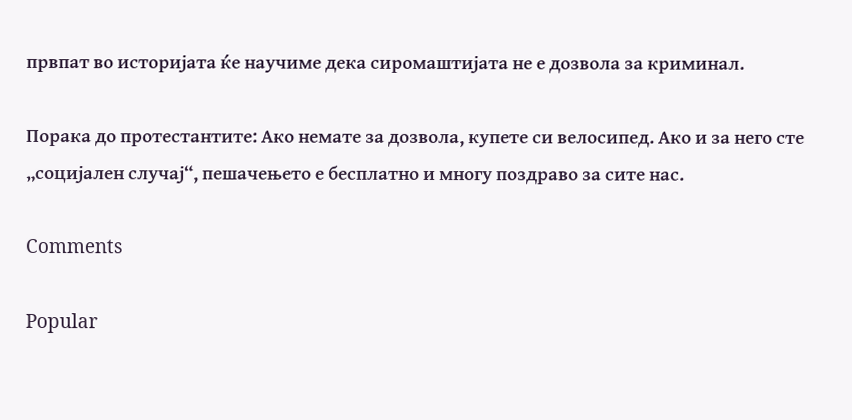првпат во историјата ќе научиме дека сиромаштијата не е дозвола за криминал.

Порака до протестантите: Ако немате за дозвола, купете си велосипед. Ако и за него сте „социјален случај“, пешачењето е бесплатно и многу поздраво за сите нас.

Comments

Popular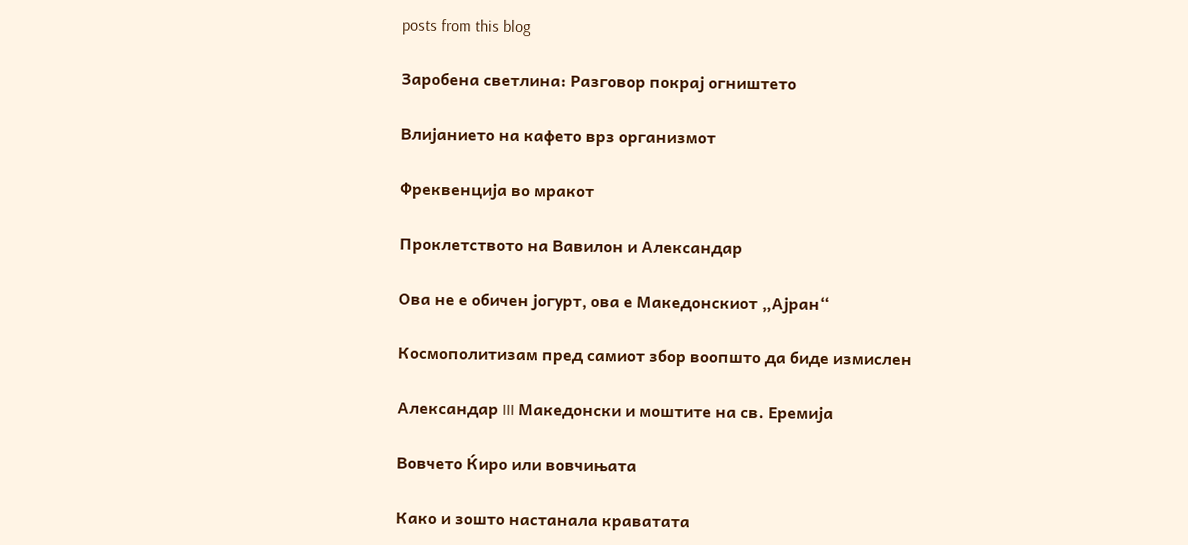posts from this blog

Заробена светлина: Разговор покрај огништето

Влијанието на кафето врз организмот

Фреквенција во мракот

Проклетството на Вавилон и Александар

Ова не е обичен јогурт, ова е Македонскиот „Ајран“

Космополитизам пред самиот збор воопшто да биде измислен

Александар III Македонски и моштите на св. Еремија

Вовчето Ќиро или вовчињата

Како и зошто настанала краватата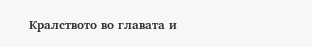Кралството во главата и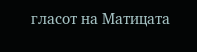гласот на Матицата